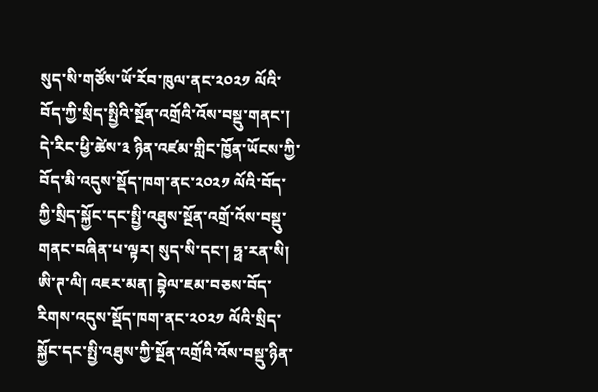སུད་སི་གཙོས་ཡོ་རོབ་ཁུལ་ནང་༢༠༢༡ ལོའི་བོད་ཀྱི་སྲིད་སྤྱིའི་སྔོན་འགྲོའི་འོས་བསྡུ་གནང་།
དེ་རིང་ཕྱི་ཚེས་༣ ཉིན་འཛམ་གླིང་ཁྱོན་ཡོངས་ཀྱི་བོད་མི་འདུས་སྡོད་ཁག་ནང་༢༠༢༡ ལོའི་བོད་ཀྱི་སྲིད་སྐྱོང་དང་སྤྱི་འཐུས་སྔོན་འགྲོ་འོས་བསྡུ་གནང་བཞིན་པ་ལྟར། སུད་སི་དང་། ཧྥ་རན་སི། ཨི་ཊ་ལི། འཇར་མན། བྷེལ་ཇམ་བཅས་བོད་རིགས་འདུས་སྡོད་ཁག་ནང་༢༠༢༡ ལོའི་སྲིད་སྐྱོང་དང་སྤྱི་འཐུས་ཀྱི་སྔོན་འགྲོའི་འོས་བསྡུ་ཉིན་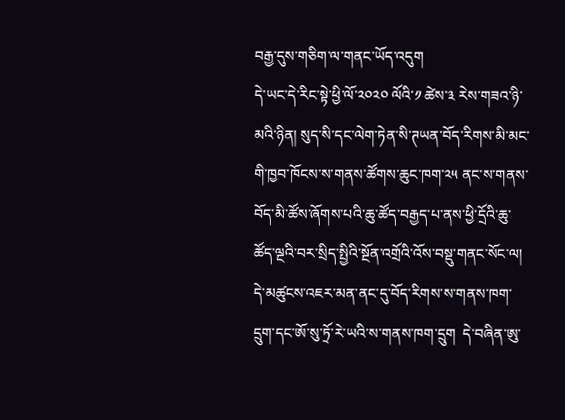བརྒྱ་དུས་གཅིག་ལ་གནང་ཡོད་འདུག
དེ་ཡང་དེ་རིང་སྟེ་ཕྱི་ལོ་༢༠༢༠ ལོའི་༡ ཚེས་༣ རེས་གཟའ་ཉི་མའི་ཉིན། སུད་སི་དང་ལེག་ཏེན་སི་ཊཡན་བོད་རིགས་མི་མང་གི་ཁྱབ་ཁོངས་ས་གནས་ཚོགས་ཆུང་ཁག་༢༥ ནང་ས་གནས་བོད་མི་ཚོས་ཞོགས་པའི་ཆུ་ཚོད་བརྒྱད་པ་ནས་ཕྱི་དྲོའི་ཆུ་ཚོད་ལྔའི་བར་སྲིད་སྤྱིའི་སྔོན་འགྲོའི་འོས་བསྡུ་གནང་སོང་ལ། དེ་མཚུངས་འཇར་མན་ནང་དུ་བོད་རིགས་ས་གནས་ཁག་དྲུག་དང་ཨོ་སུ་ཏྲོ་རེ་ཡའི་ས་གནས་ཁག་དྲུག  དེ་བཞིན་ཨུ་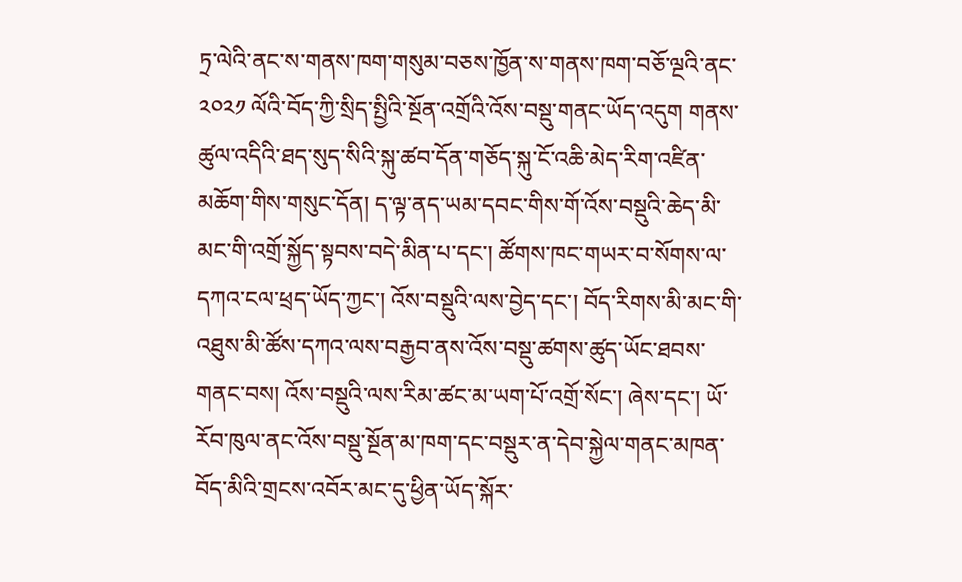ཏྲ་ལེའི་ནང་ས་གནས་ཁག་གསུམ་བཅས་ཁྱོན་ས་གནས་ཁག་བཅོ་ལྔའི་ནང་༢༠༢༡ ལོའི་བོད་ཀྱི་སྲིད་སྤྱིའི་སྔོན་འགྲོའི་འོས་བསྡུ་གནང་ཡོད་འདུག གནས་ཚུལ་འདིའི་ཐད་སུད་སིའི་སྐུ་ཚབ་དོན་གཅོད་སྐུ་ངོ་འཆི་མེད་རིག་འཛིན་མཆོག་གིས་གསུང་དོན། ད་ལྟ་ནད་ཡམ་དབང་གིས་གོ་འོས་བསྡུའི་ཆེད་མི་མང་གི་འགྲོ་སྐྱོད་སྟབས་བདེ་མིན་པ་དང་། ཚོགས་ཁང་གཡར་བ་སོགས་ལ་དཀའ་ངལ་ཕྲད་ཡོད་ཀྱང་། འོས་བསྡུའི་ལས་བྱེད་དང་། བོད་རིགས་མི་མང་གི་འཐུས་མི་ཚོས་དཀའ་ལས་བརྒྱབ་ནས་འོས་བསྡུ་ཚགས་ཚུད་ཡོང་ཐབས་གནང་བས། འོས་བསྡུའི་ལས་རིམ་ཚང་མ་ཡག་པོ་འགྲོ་སོང་། ཞེས་དང་། ཡོ་རོབ་ཁུལ་ནང་འོས་བསྡུ་སྔོན་མ་ཁག་དང་བསྡུར་ན་དེབ་སྐྱེལ་གནང་མཁན་བོད་མིའི་གྲངས་འབོར་མང་དུ་ཕྱིན་ཡོད་སྐོར་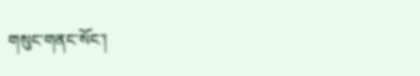གསུང་གནང་སོང་།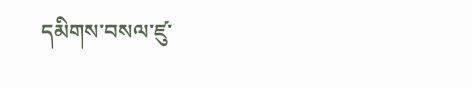དམིགས་བསལ་ཛུ་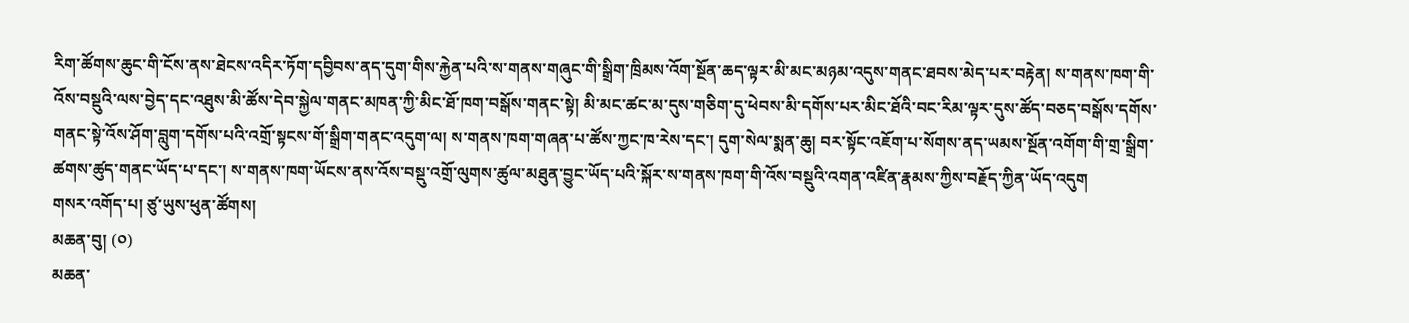རིག་ཚོགས་ཆུང་གི་ངོས་ནས་ཐེངས་འདིར་ཏོག་དབྱིབས་ནད་དུག་གིས་རྐྱེན་པའི་ས་གནས་གཞུང་གི་སྒྲིག་ཁྲིམས་འོག་སྔོན་ཆད་ལྟར་མི་མང་མཉམ་འདུས་གནང་ཐབས་མེད་པར་བརྟེན། ས་གནས་ཁག་གི་འོས་བསྡུའི་ལས་བྱེད་དང་འཐུས་མི་ཚོས་དེབ་སྐྱེལ་གནང་མཁན་ཀྱི་མིང་ཐོ་ཁག་བསྒོས་གནང་སྟེ། མི་མང་ཚང་མ་དུས་གཅིག་དུ་ཕེབས་མི་དགོས་པར་མིང་ཐོའི་བང་རིམ་ལྟར་དུས་ཚོད་བཅད་བསྒོས་དགོས་གནང་སྟེ་འོས་ཤོག་བླུག་དགོས་པའི་འགྲོ་སྟངས་གོ་སྒྲིག་གནང་འདུག་ལ། ས་གནས་ཁག་གཞན་པ་ཚོས་ཀྱང་ཁ་རེས་དང་། དུག་སེལ་སྨན་ཆུ། བར་སྟོང་འཇོག་པ་སོགས་ནད་ཡམས་སྔོན་འགོག་གི་གྲ་སྒྲིག་ཚགས་ཚུད་གནང་ཡོད་པ་དང་། ས་གནས་ཁག་ཡོངས་ནས་འོས་བསྡུ་འགྲོ་ལུགས་ཚུལ་མཐུན་བྱུང་ཡོད་པའི་སྐོར་ས་གནས་ཁག་གི་འོས་བསྡུའི་འགན་འཛིན་རྣམས་ཀྱིས་བརྗོད་ཀྱིན་ཡོད་འདུག
གསར་འགོད་པ། ཙུ་ཡུས་ཕུན་ཚོགས།
མཆན་བུ། (༠)
མཆན་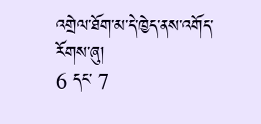འགྲེལ་ཐོག་མ་དེ་ཁྱེད་ནས་འགོད་རོགས་ཞུ།
6 དང་ 7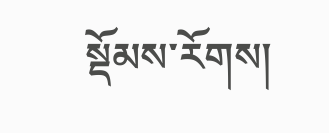སྡོམས་རོགས།